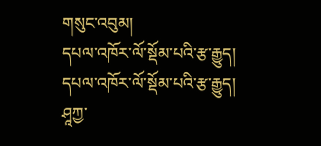གསུང་འབུམ།
དཔལ་འཁོར་ལོ་སྡོམ་པའི་རྩ་རྒྱུད།
དཔལ་འཁོར་ལོ་སྡོམ་པའི་རྩ་རྒྱུད།
ཤཱཀྱ་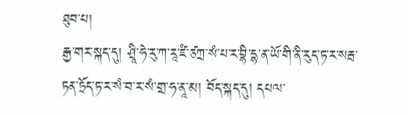ཐུབ་པ།
རྒྱ་གར་སྐད་དུ། ཤྲཱི་ཧེ་རུ་ཀ་རཱ་ཛཾ་ཙཀྲ་སཾ་པ་ར་བྷི་དྷ་ན་ཡོ་གི་ནི་རུད་ཏ་ར་སརྦ་ཏན་ཏྲོད་ཏ་ར་སཾ་བ་ར་སཾ་གྲ་ཧ་ནཱ་མ། བོད་སྐད་དུ། དཔལ་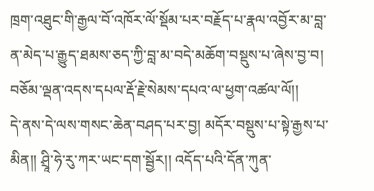ཁྲག་འཐུང་གི་རྒྱལ་བོ་འཁོར་ལོ་སྡོམ་པར་བརྗོད་པ་རྣལ་འབྱོར་མ་བླ་ན་མེད་པ་རྒྱུད་ཐམས་ཅད་ཀྱི་བླ་མ་བདེ་མཆོག་བསྡུས་པ་ཞེས་བྱ་བ། བཅོམ་ལྡན་འདས་དཔལ་རྡོ་རྗེ་སེམས་དཔའ་ལ་ཕྱག་འཚལ་ལོ།།
དེ་ནས་དེ་ལས་གསང་ཆེན་བཤད་པར་བྱ། མདོར་བསྡུས་པ་སྟེ་རྒྱས་པ་མིན།། ཤྲཱི་ཧེ་རུ་ཀར་ཡང་དག་སྦྱོར།། འདོད་པའི་དོན་ཀུན་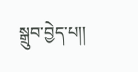སྒྲུབ་བྱེད་པ།།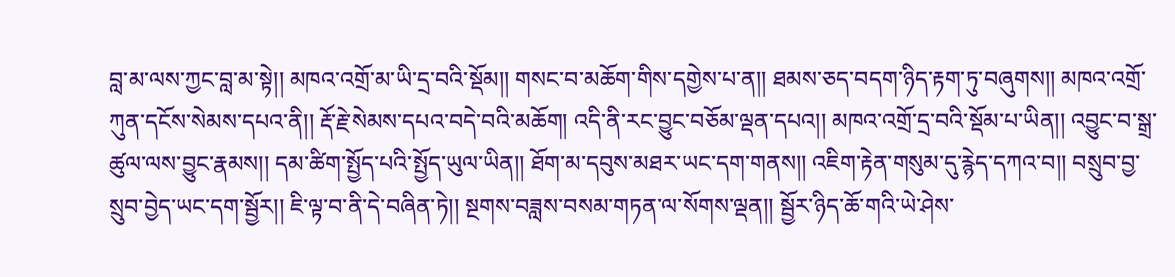བླ་མ་ལས་ཀྱང་བླ་མ་སྟེ།། མཁའ་འགྲོ་མ་ཡི་དྲ་བའི་སྡོམ།། གསང་བ་མཆོག་གིས་དགྱེས་པ་ན།། ཐམས་ཅད་བདག་ཉིད་རྟག་ཏུ་བཞུགས།། མཁའ་འགྲོ་ཀུན་དངོས་སེམས་དཔའ་ནི།། རྡོ་རྗེ་སེམས་དཔའ་བདེ་བའི་མཆོག། འདི་ནི་རང་བྱུང་བཅོམ་ལྡན་དཔའ།། མཁའ་འགྲོ་དྲ་བའི་སྡོམ་པ་ཡིན།། འབྱུང་བ་སྒྲ་ཚུལ་ལས་བྱུང་རྣམས།། དམ་ཚིག་སྤྱོད་པའི་སྤྱོད་ཡུལ་ཡིན།། ཐོག་མ་དབུས་མཐར་ཡང་དག་གནས།། འཇིག་རྟེན་གསུམ་དུ་རྙེད་དཀའ་བ།། བསྲུབ་བྱ་སྲུབ་བྱེད་ཡང་དག་སྦྱོར།། ཇི་ལྟ་བ་ནི་དེ་བཞིན་ཏེ།། སྔགས་བཟླས་བསམ་གཏན་ལ་སོགས་ལྡན།། སྦྱོར་ཉིད་ཆོ་གའི་ཡེ་ཤེས་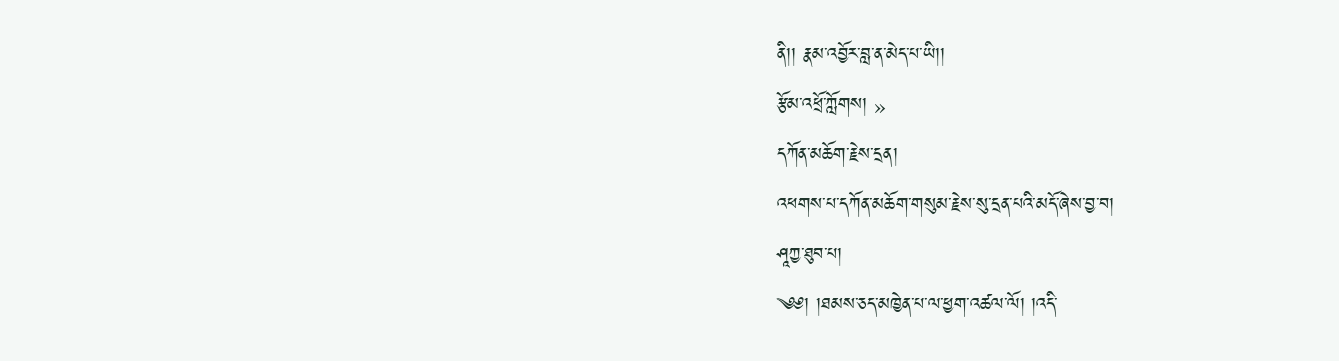ནི།། རྣམ་འབྱོར་བླ་ན་མེད་པ་ཡི།།
རྩོམ་འཕྲོ་ཀློགས། »
དཀོན་མཆོག་རྗེས་དྲན།
འཕགས་པ་དཀོན་མཆོག་གསུམ་རྗེས་སུ་དྲན་པའི་མདོ་ཞེས་བྱ་བ།
ཤཱཀྱ་ཐུབ་པ།
༄༅། །ཐམས་ཅད་མཁྱེན་པ་ལ་ཕྱག་འཚལ་ལོ། །འདི་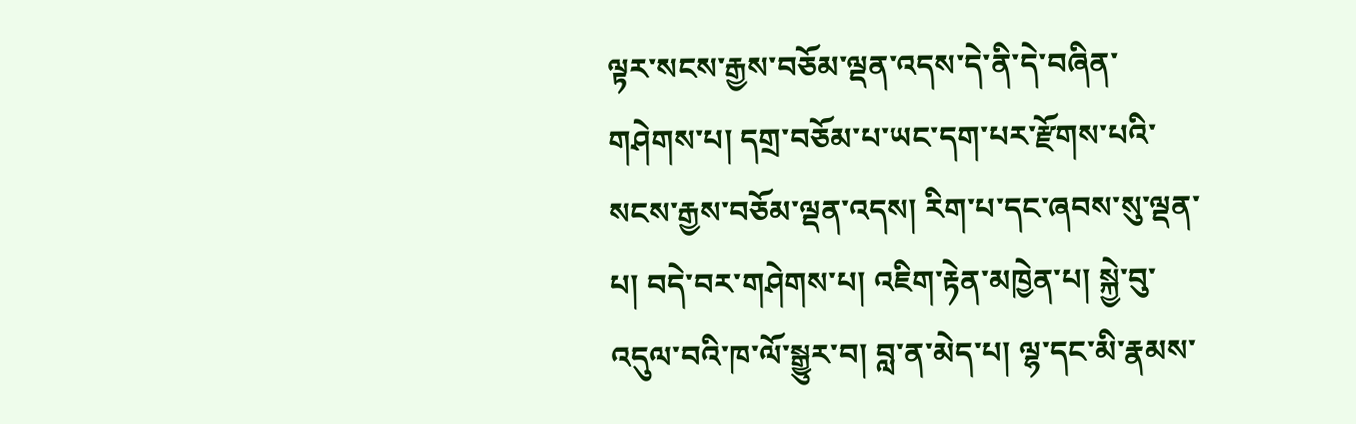ལྟར་སངས་རྒྱས་བཅོམ་ལྡན་འདས་དེ་ནི་དེ་བཞིན་གཤེགས་པ། དགྲ་བཅོམ་པ་ཡང་དག་པར་རྫོགས་པའི་སངས་རྒྱས་བཅོམ་ལྡན་འདས། རིག་པ་དང་ཞབས་སུ་ལྡན་པ། བདེ་བར་གཤེགས་པ། འཇིག་རྟེན་མཁྱེན་པ། སྐྱེ་བུ་འདུལ་བའི་ཁ་ལོ་སྒྱུར་བ། བླ་ན་མེད་པ། ལྷ་དང་མི་རྣམས་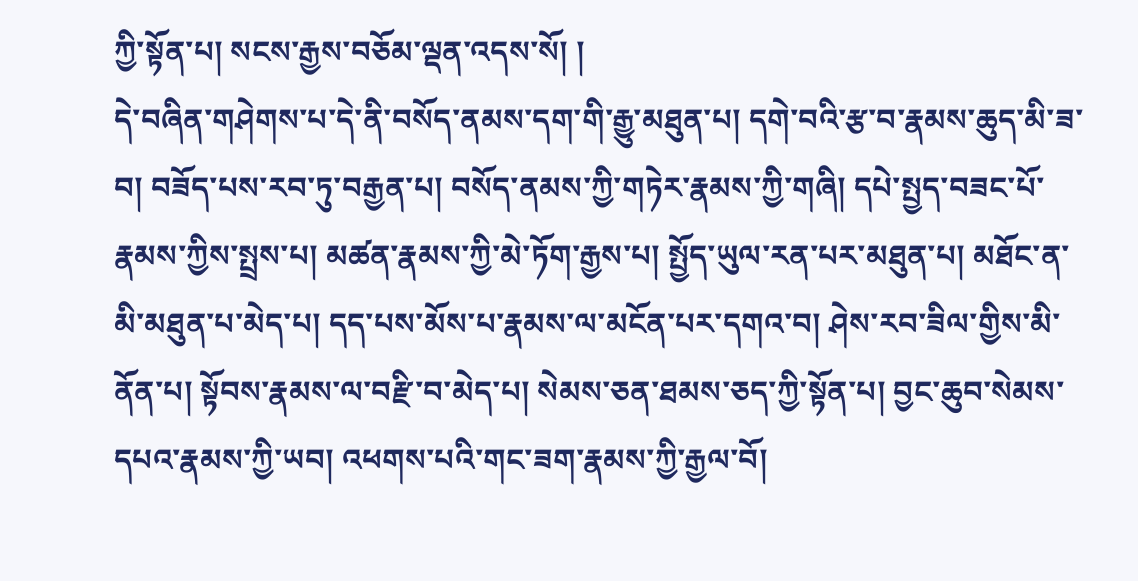ཀྱི་སྟོན་པ། སངས་རྒྱས་བཅོམ་ལྡན་འདས་སོ། །
དེ་བཞིན་གཤེགས་པ་དེ་ནི་བསོད་ནམས་དག་གི་རྒྱུ་མཐུན་པ། དགེ་བའི་རྩ་བ་རྣམས་ཆུད་མི་ཟ་བ། བཟོད་པས་རབ་ཏུ་བརྒྱན་པ། བསོད་ནམས་ཀྱི་གཏེར་རྣམས་ཀྱི་གཞི། དཔེ་སྤྱད་བཟང་པོ་རྣམས་ཀྱིས་སྤྲས་པ། མཚན་རྣམས་ཀྱི་མེ་ཏོག་རྒྱས་པ། སྤྱོད་ཡུལ་རན་པར་མཐུན་པ། མཐོང་ན་མི་མཐུན་པ་མེད་པ། དད་པས་མོས་པ་རྣམས་ལ་མངོན་པར་དགའ་བ། ཤེས་རབ་ཟིལ་གྱིས་མི་ནོན་པ། སྟོབས་རྣམས་ལ་བརྫི་བ་མེད་པ། སེམས་ཅན་ཐམས་ཅད་ཀྱི་སྟོན་པ། བྱང་ཆུབ་སེམས་དཔའ་རྣམས་ཀྱི་ཡབ། འཕགས་པའི་གང་ཟག་རྣམས་ཀྱི་རྒྱལ་བོ།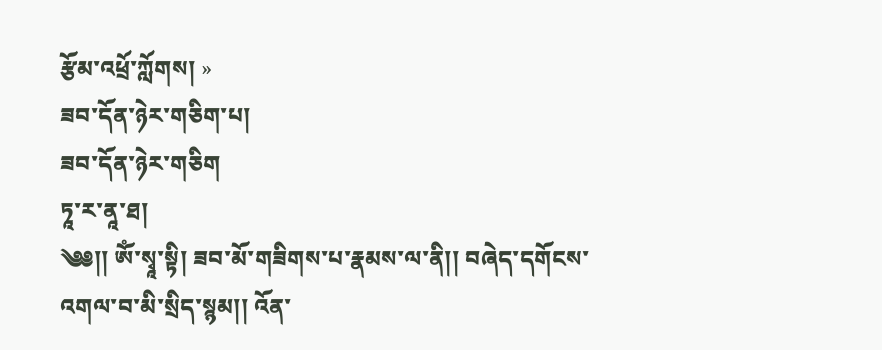རྩོམ་འཕྲོ་ཀློགས། »
ཟབ་དོན་ཉེར་གཅིག་པ།
ཟབ་དོན་ཉེར་གཅིག
ཏཱ་ར་ནཱ་ཐ།
༄༅།། ཨོཾ་སྭཱ་སྟི། ཟབ་མོ་གཟིགས་པ་རྣམས་ལ་ནི།། བཞེད་དགོངས་འགལ་བ་མི་སྲིད་སྙམ།། འོན་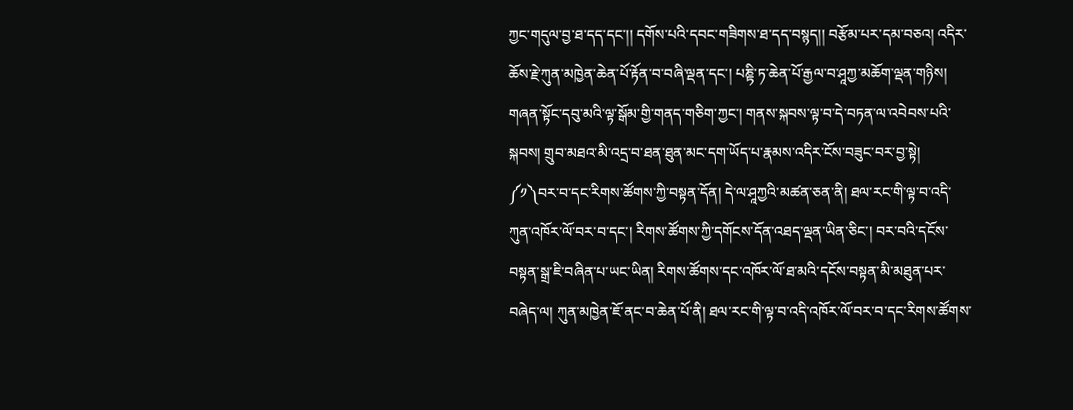ཀྱང་གདུལ་བྱ་ཐ་དད་དང་།། དགོས་པའི་དབང་གཟིགས་ཐ་དད་བསྙད།། བརྩོམ་པར་དམ་བཅའ། འདིར་ཆོས་རྗེ་ཀུན་མཁྱེན་ཆེན་པོ་རྟོན་བ་བཞི་ལྡན་དང་། པཎྟི་ཏ་ཆེན་པོ་རྒྱལ་བ་ཤཱཀྱ་མཆོག་ལྡན་གཉིས། གཞན་སྟོང་དབུ་མའི་ལྟ་སྒོམ་གྱི་གནད་གཅིག་ཀྱང་། གནས་སྐབས་ལྟ་བ་དེ་བཏན་ལ་འབེབས་པའི་སྐབས། གྲུབ་མཐའ་མི་འདྲ་བ་ཐན་ཐུན་མང་དག་ཡོད་པ་རྣམས་འདིར་ངོས་བཟུང་བར་བྱ་སྟེ།
༼༡༽བར་བ་དང་རིགས་ཚོགས་ཀྱི་བསྟན་དོན། དེ་ལ་ཤཱཀྱའི་མཚན་ཅན་ནི། ཐལ་རང་གི་ལྟ་བ་འདི་ཀུན་འཁོར་ལོ་བར་བ་དང་། རིགས་ཚོགས་ཀྱི་དགོངས་དོན་འཐད་ལྡན་ཡིན་ཅིང་། བར་བའི་དངོས་བསྟན་སྒྲ་ཇི་བཞིན་པ་ཡང་ཡིན། རིགས་ཚོགས་དང་འཁོར་ལོ་ཐ་མའི་དངོས་བསྟན་མི་མཐུན་པར་བཞེད་ལ། ཀུན་མཁྱེན་ཇོ་ནང་བ་ཆེན་པོ་ནི། ཐལ་རང་གི་ལྟ་བ་འདི་འཁོར་ལོ་བར་བ་དང་རིགས་ཚོགས་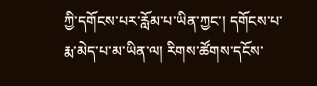ཀྱི་དགོངས་པར་རློམ་པ་ཡིན་ཀྱང་། དགོངས་པ་རྨ་མེད་པ་མ་ཡིན་ལ། རིགས་ཚོགས་དངོས་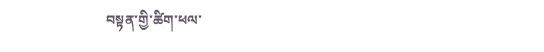བསྟན་གྱི་ཚིག་ཕལ་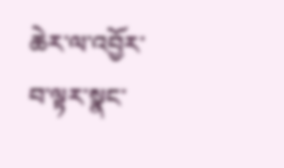ཆེར་ལ་འབྱོར་བ་ལྟར་སྣང་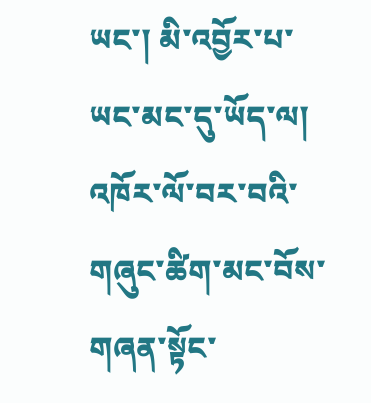ཡང་། མི་འབྱོར་པ་ཡང་མང་དུ་ཡོད་ལ། འཁོར་ལོ་བར་བའི་གཞུང་ཚིག་མང་བོས་གཞན་སྟོང་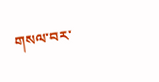གསལ་བར་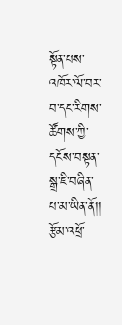སྟོན་པས་འཁོར་ལོ་བར་བ་དང་རིགས་ཚོགས་ཀྱི་དངོས་བསྟན་སྒྲ་ཇི་བཞིན་པ་མ་ཡིན་ནོ།།
རྩོམ་འཕྲོ་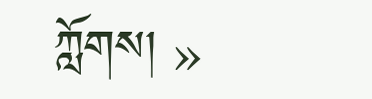ཀློགས། »